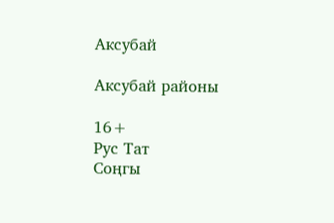Аксубай

Аксубай районы

16+
Рус Тат
Соңгы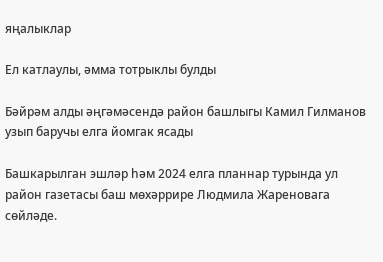яңалыклар

Ел катлаулы, әмма тотрыклы булды

Бәйрәм алды әңгәмәсендә район башлыгы Камил Гилманов узып баручы елга йомгак ясады

Башкарылган эшләр һәм 2024 елга планнар турында ул район газетасы баш мөхәррире Людмила Жареновага сөйләде.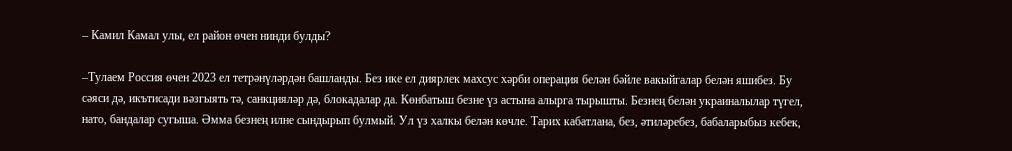– Камил Камал улы, ел район өчен нинди булды?

–Тулаем Россия өчен 2023 ел тетрәнүләрдән башланды. Без ике ел диярлек махсус хәрби операция белән бәйле вакыйгалар белән яшибез. Бу сәяси дә, икътисади вәзгыять тә, санкцияләр дә, блокадалар да. Көнбатыш безне үз астына алырга тырышты. Безнең белән украиналылар түгел, нато, бандалар сугыша. Әмма безнең илне сындырып булмый. Ул үз халкы белән көчле. Тарих кабатлана, без, әтиләребез, бабаларыбыз кебек,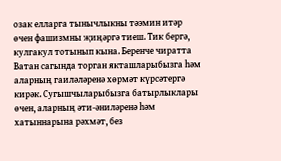озак елларга тынычлыкны тәэмин итәр өчен фашизмны җиңәргә тиеш. Тик бергә, кулгакул тотынып кына. Беренче чиратта Ватан сагында торган якташларыбызга һәм аларның гаиләләренә хөрмәт күрсәтергә кирәк. Сугышчыларыбызга батырлыклары өчен, аларның әти-әниләренә һәм хатыннарына рәхмәт, без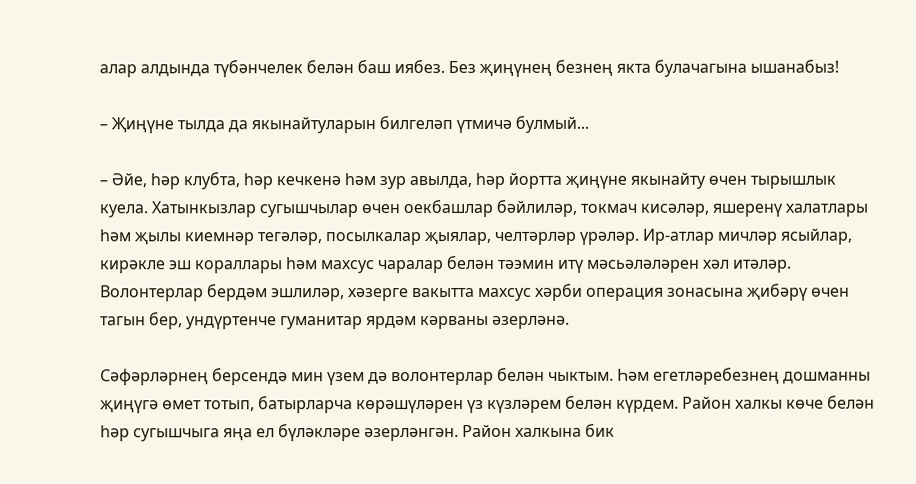алар алдында түбәнчелек белән баш иябез. Без җиңүнең безнең якта булачагына ышанабыз!

– Җиңүне тылда да якынайтуларын билгеләп үтмичә булмый...

– Әйе, һәр клубта, һәр кечкенә һәм зур авылда, һәр йортта җиңүне якынайту өчен тырышлык куела. Хатынкызлар сугышчылар өчен оекбашлар бәйлиләр, токмач кисәләр, яшеренү халатлары һәм җылы киемнәр тегәләр, посылкалар җыялар, челтәрләр үрәләр. Ир-атлар мичләр ясыйлар, кирәкле эш кораллары һәм махсус чаралар белән тәэмин итү мәсьәләләрен хәл итәләр. Волонтерлар бердәм эшлиләр, хәзерге вакытта махсус хәрби операция зонасына җибәрү өчен тагын бер, ундүртенче гуманитар ярдәм кәрваны әзерләнә.

Сәфәрләрнең берсендә мин үзем дә волонтерлар белән чыктым. Һәм егетләребезнең дошманны җиңүгә өмет тотып, батырларча көрәшүләрен үз күзләрем белән күрдем. Район халкы көче белән һәр сугышчыга яңа ел бүләкләре әзерләнгән. Район халкына бик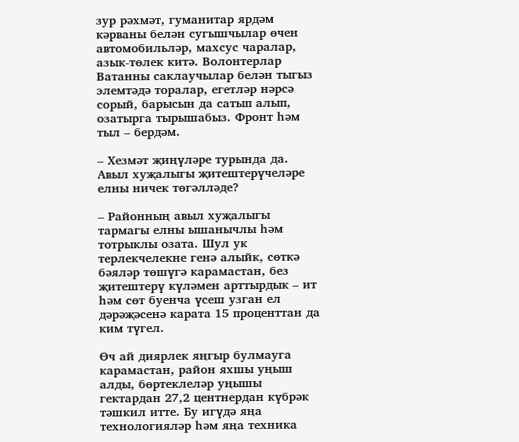зур рәхмәт, гуманитар ярдәм кәрваны белән сугышчылар өчен автомобильләр, махсус чаралар, азык-төлек китә. Волонтерлар Ватанны саклаучылар белән тыгыз элемтәдә торалар, егетләр нәрсә сорый, барысын да сатып алып, озатырга тырышабыз. Фронт һәм тыл – бердәм.

– Хезмәт җиңүләре турында да. Авыл хуҗалыгы җитештерүчеләре елны ничек төгәлләде?

– Районның авыл хуҗалыгы тармагы елны ышанычлы һәм тотрыклы озата. Шул ук терлекчелекне генә алыйк, сөткә бәяләр төшүгә карамастан, без җитештерү күләмен арттырдык – ит һәм сөт буенча үсеш узган ел дәрәҗәсенә карата 15 проценттан да ким түгел.

Өч ай диярлек яңгыр булмауга карамастан, район яхшы уңыш алды, бөртеклеләр уңышы гектардан 27,2 центнердан күбрәк тәшкил итте. Бу игүдә яңа технологияләр һәм яңа техника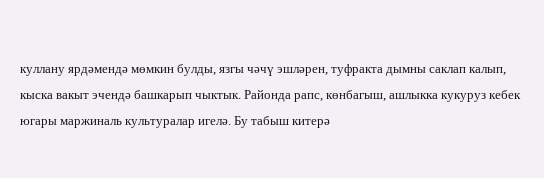куллану ярдәмендә мөмкин булды, язгы чәчү эшләрен, туфракта дымны саклап калып, кыска вакыт эчендә башкарып чыктык. Районда рапс, көнбагыш, ашлыкка кукуруз кебек югары маржиналь культуралар игелә. Бу табыш китерә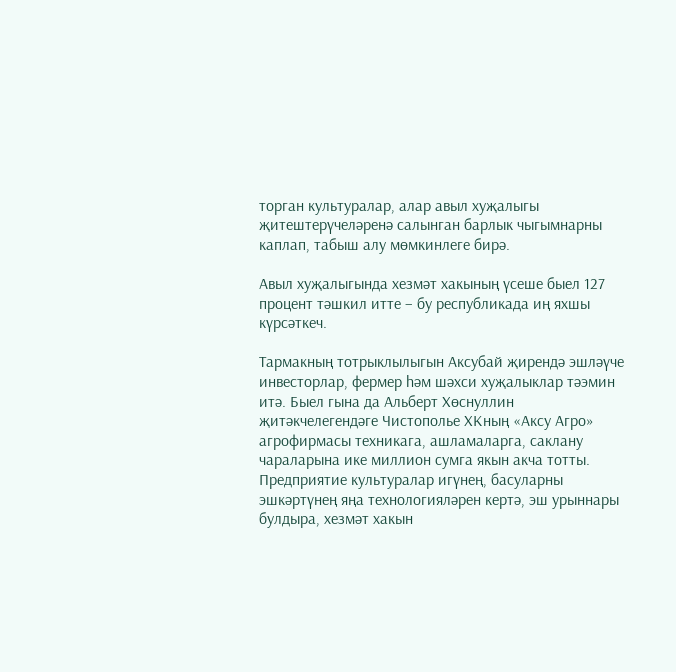торган культуралар, алар авыл хуҗалыгы җитештерүчеләренә салынган барлык чыгымнарны каплап, табыш алу мөмкинлеге бирә.

Авыл хуҗалыгында хезмәт хакының үсеше быел 127 процент тәшкил итте – бу республикада иң яхшы күрсәткеч.

Тармакның тотрыклылыгын Аксубай җирендә эшләүче инвесторлар, фермер һәм шәхси хуҗалыклар тәэмин итә. Быел гына да Альберт Хөснуллин җитәкчелегендәге Чистополье ХКның «Аксу Агро» агрофирмасы техникага, ашламаларга, саклану чараларына ике миллион сумга якын акча тотты. Предприятие культуралар игүнең, басуларны эшкәртүнең яңа технологияләрен кертә, эш урыннары булдыра, хезмәт хакын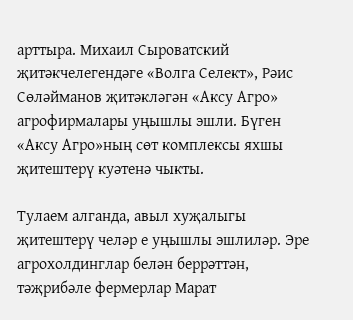арттыра. Михаил Сыроватский җитәкчелегендәге «Волга Селект», Рәис Сөләйманов җитәкләгән «Аксу Агро» агрофирмалары уңышлы эшли. Бүген «Аксу Агро»ның сөт комплексы яхшы җитештерү куәтенә чыкты.

Тулаем алганда, авыл хуҗалыгы җитештерү челәр е уңышлы эшлиләр. Эре агрохолдинглар белән беррәттән, тәҗрибәле фермерлар Марат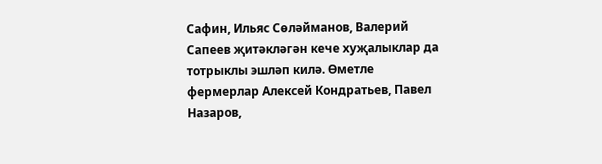Сафин, Ильяс Сөләйманов, Валерий Сапеев җитәкләгән кече хуҗалыклар да тотрыклы эшләп килә. Өметле фермерлар Алексей Кондратьев, Павел Назаров,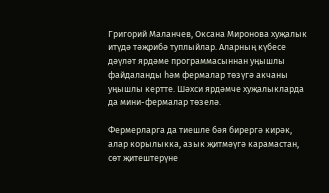Григорий Маланчев, Оксана Миронова хуҗалык итүдә тәҗрибә туплыйлар. Аларның күбесе дәүләт ярдәме программасыннан уңышлы файдаланды һәм фермалар төзүгә акчаны уңышлы кертте. Шәхси ярдәмче хуҗалыкларда да мини-фермалар төзелә.

Фермерларга да тиешле бәя бирергә кирәк, алар корылыкка, азык җитмәүгә карамастан, сөт җитештерүне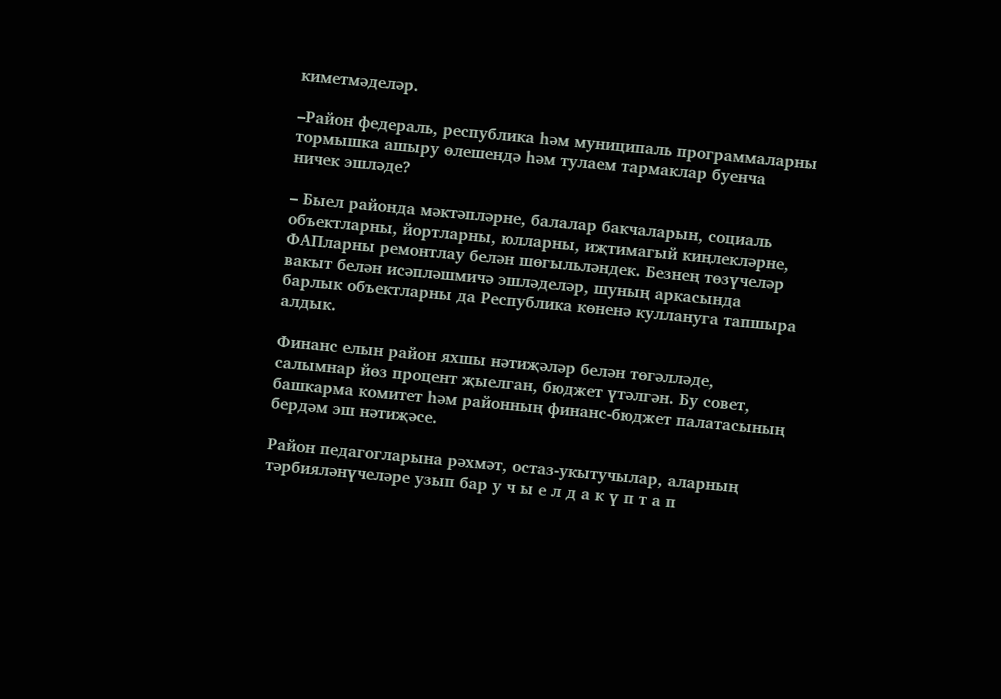киметмәделәр.

–Район федераль, республика һәм муниципаль программаларны тормышка ашыру өлешендә һәм тулаем тармаклар буенча ничек эшләде?

– Быел районда мәктәпләрне, балалар бакчаларын, социаль объектларны, йортларны, юлларны, иҗтимагый киңлекләрне, ФАПларны ремонтлау белән шөгыльләндек. Безнең төзүчеләр вакыт белән исәпләшмичә эшләделәр, шуның аркасында барлык объектларны да Республика көненә куллануга тапшыра алдык.

Финанс елын район яхшы нәтиҗәләр белән төгәлләде, салымнар йөз процент җыелган, бюджет үтәлгән. Бу совет, башкарма комитет һәм районның финанс-бюджет палатасының бердәм эш нәтиҗәсе.

Район педагогларына рәхмәт, остаз-укытучылар, аларның тәрбияләнүчеләре узып бар у ч ы е л д а к ү п т а п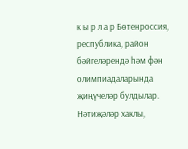к ы р л а р Бөтенроссия, республика, район бәйгеләрендә һәм фән олимпиадаларында җиңүчеләр булдылар. Нәтиҗәләр хаклы,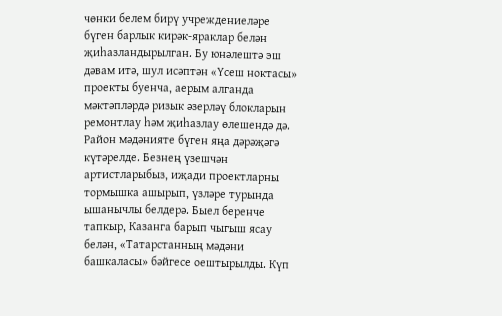чөнки белем бирү учреждениеләре бүген барлык кирәк-яраклар белән җиһазландырылган. Бу юнәлештә эш дәвам итә, шул исәптән «Үсеш ноктасы» проекты буенча, аерым алганда мәктәпләрдә ризык әзерләү блокларын ремонтлау һәм җиһазлау өлешендә дә. Район мәдәнияте бүген яңа дәрәҗәгә күтәрелде. Безнең үзешчән артистларыбыз, иҗади проектларны тормышка ашырып, үзләре турында ышанычлы белдерә. Быел беренче тапкыр, Казанга барып чыгыш ясау белән, «Татарстанның мәдәни башкаласы» бәйгесе оештырылды. Күп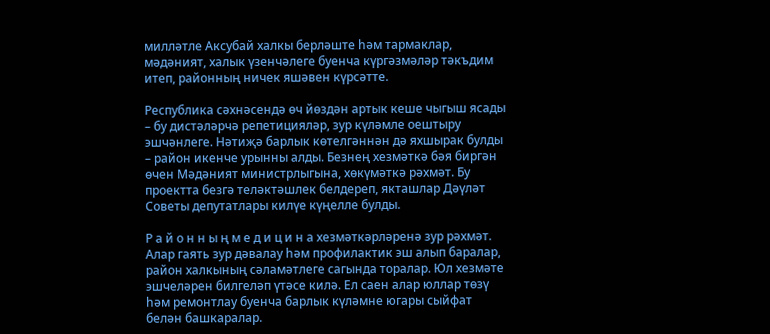милләтле Аксубай халкы берләште һәм тармаклар, мәдәният, халык үзенчәлеге буенча күргәзмәләр тәкъдим итеп, районның ничек яшәвен күрсәтте.

Республика сәхнәсендә өч йөздән артык кеше чыгыш ясады – бу дистәләрчә репетицияләр, зур күләмле оештыру эшчәнлеге. Нәтиҗә барлык көтелгәннән дә яхшырак булды – район икенче урынны алды. Безнең хезмәткә бәя биргән өчен Мәдәният министрлыгына, хөкүмәткә рәхмәт. Бу проектта безгә теләктәшлек белдереп, якташлар Дәүләт Советы депутатлары килүе күңелле булды.

Р а й о н н ы ң м е д и ц и н а хезмәткәрләренә зур рәхмәт. Алар гаять зур дәвалау һәм профилактик эш алып баралар, район халкының сәламәтлеге сагында торалар. Юл хезмәте эшчеләрен билгеләп үтәсе килә. Ел саен алар юллар төзү һәм ремонтлау буенча барлык күләмне югары сыйфат белән башкаралар.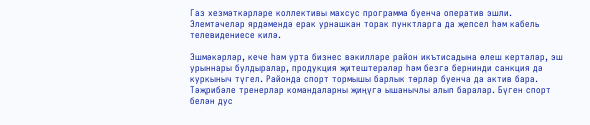Газ хезмәткәрләре коллективы махсус программа буенча оператив эшли. Элемтәчеләр ярдәмендә ерак урнашкан торак пунктларга да җепсел һәм кабель телевидениесе килә.

Эшмәкәрләр, кече һәм урта бизнес вәкилләре район икътисадына өлеш кертәләр, эш урыннары булдыралар, продукция җитештерәләр һәм безгә бернинди санкция дә куркыныч түгел. Районда спорт тормышы барлык төрләр буенча да актив бара. Тәҗрибәле тренерлар командаларны җиңүгә ышанычлы алып баралар. Бүген спорт белән дус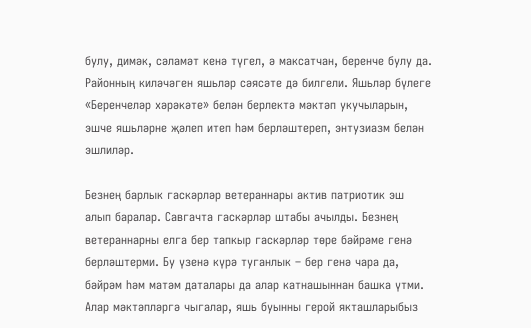булу, димәк, сәламәт кенә түгел, ә максатчан, беренче булу да. Районның киләчәген яшьләр сәясәте дә билгели. Яшьләр бүлеге «Беренчеләр хәрәкәте» белән берлектә мәктәп укучыларын, эшче яшьләрне җәлеп итеп һәм берләштереп, энтузиазм белән эшлиләр.

Безнең барлык гаскәрләр ветераннары актив патриотик эш алып баралар. Савгачта гаскәрләр штабы ачылды. Безнең ветераннарны елга бер тапкыр гаскәрләр төре бәйрәме генә берләштерми. Бу үзенә күрә туганлык – бер генә чара да, бәйрәм һәм матәм даталары да алар катнашыннан башка үтми. Алар мәктәпләргә чыгалар, яшь буынны герой якташларыбыз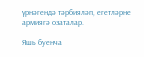үрнәгендә тәрбияләп, егетләрне армиягә озаталар.

Яшь буенча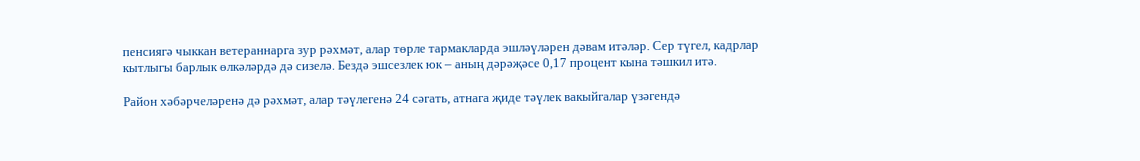пенсиягә чыккан ветераннарга зур рәхмәт, алар төрле тармакларда эшләүләрен дәвам итәләр. Сер түгел, кадрлар кытлыгы барлык өлкәләрдә дә сизелә. Бездә эшсезлек юк – аның дәрәҗәсе 0,17 процент кына тәшкил итә.

Район хәбәрчеләренә дә рәхмәт, алар тәүлегенә 24 сәгать, атнага җиде тәүлек вакыйгалар үзәгендә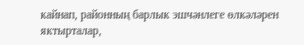кайнап, районның барлык эшчәнлеге өлкәләрен яктырталар,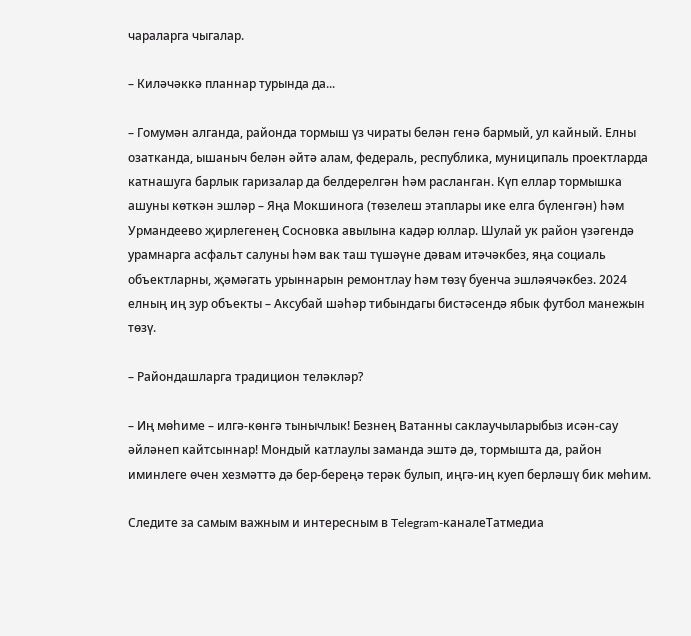чараларга чыгалар.

– Киләчәккә планнар турында да...

– Гомумән алганда, районда тормыш үз чираты белән генә бармый, ул кайный. Елны озатканда, ышаныч белән әйтә алам, федераль, республика, муниципаль проектларда катнашуга барлык гаризалар да белдерелгән һәм расланган. Күп еллар тормышка ашуны көткән эшләр – Яңа Мокшинога (төзелеш этаплары ике елга бүленгән) һәм Урмандеево җирлегенең Сосновка авылына кадәр юллар. Шулай ук район үзәгендә урамнарга асфальт салуны һәм вак таш түшәүне дәвам итәчәкбез, яңа социаль объектларны, җәмәгать урыннарын ремонтлау һәм төзү буенча эшләячәкбез. 2024 елның иң зур объекты – Аксубай шәһәр тибындагы бистәсендә ябык футбол манежын төзү.

– Райондашларга традицион теләкләр?

– Иң мөһиме – илгә-көнгә тынычлык! Безнең Ватанны саклаучыларыбыз исән-сау әйләнеп кайтсыннар! Мондый катлаулы заманда эштә дә, тормышта да, район иминлеге өчен хезмәттә дә бер-береңә терәк булып, иңгә-иң куеп берләшү бик мөһим.

Следите за самым важным и интересным в Telegram-каналеТатмедиа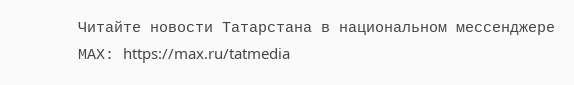Читайте новости Татарстана в национальном мессенджере MАХ: https://max.ru/tatmedia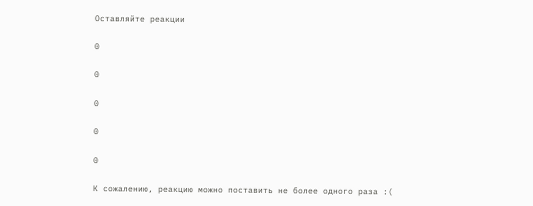Оставляйте реакции

0

0

0

0

0

К сожалению, реакцию можно поставить не более одного раза :(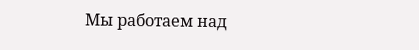Мы работаем над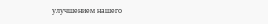улучшением нашего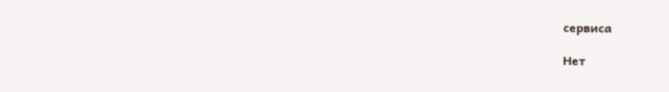сервиса

Нет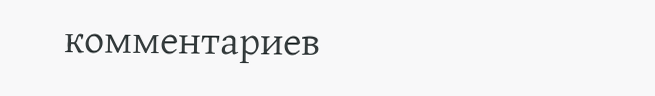комментариев